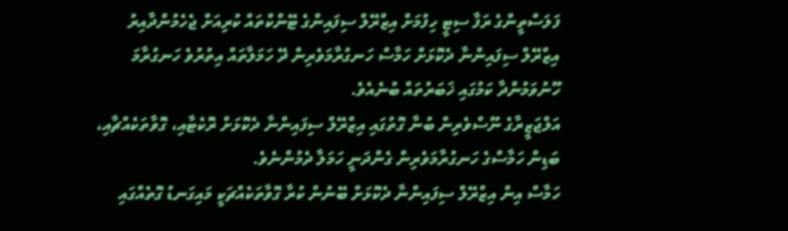ފަލަސްތީންގެ ރަފާ ސިޓީ ހިފުމަށް އިޒްރޭލް ސިފައިންގެ ޓޭންކްތައް ކުރިއަށް ޖެހެމުންދާއިރު އިޒްރޭލް ސިފައިންނާ ދެކޮޅަށް ހަމާސް ހަނގުރާމަވެރިން ދޭ ހަމަލާތައް އިތުރުވެ ހަނގުރާމަ ހޫނުވަމުންދާ ކަމުގައި ޚަބަރުތައް ބުނެއެވެ.
އަލްޖަޒީރާގެ ނޫސްވެރިން ބުނާ ގޮތުގައި އިޒްރޭލް ސިފައިންނާ ދެކޮޅަށް ރޮކެޓާއި، ގޮވާތަކެއްޗާއި، ބަޑިން ހަމާސްގެ ހަނގުރާމަވެރިން ގެންދަނީ ހަމަލާ ދެމުންނެވެ.
ހަމާސް އިން އިޒްރޭލް ސިފައިންނާ ދެކޮޅަށް ބޭނުން ކުރާ ގޮވާތަކެއްޗަކީ މައިގަނޑު ގޮތެއްގައި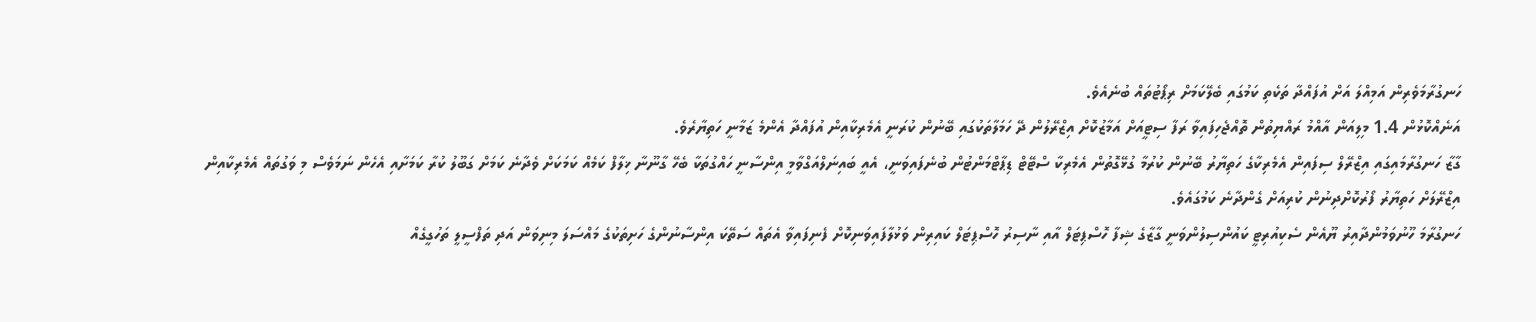ހަނގުރާމަވެރިން އަމިއްލަ އަށް އުފައްދާ ތަކެތި ކަމުގައި ބެލޭކަމަށް ރިޕޯޓުތައް ބުނެއެވެ.
އަނެއްކޮޅުން 1.4 މިލިއަން އާއްމު ރައްޔިތުން ތޮއްޖެހިފައިވާ ރަފާ ސިޓީއަށް އަމާޒުކޮށް އިޒްރޭލުން ދޭ ހަމަލާތަކުގައި ބޭނުން ކުރަނީ އެމެރިކާއިން އުފައްދާ އެންމެ ޒަމާނީ ހަތިޔާރެވެ.
ގާޒާ ހަނގުރާމައިގައި އިޒްރޭލް ސިފައިން އެމެރިކާގެ ހަތިޔާރު ބޭނުން ކުރުމާ ގުޅޭގޮތުން އެމެރިކާ ސްޓޭޓް ޑިޕާޓްމަންޓުން ބުނެފައިވަނީ، އެއީ ބައިނަލްއަގްވާމީ އިންސާނީ ހައްގުތަކާ ބެހޭ ގާނޫނާ ޚިލާފް ކަމެއް ކަމަކަށް ވެދާނެ ކަމަށް ގަބޫލު ކުރާ ކަމަށާއި އެހެން ނަމަވެސް މި ވަގުތައް އެމެރިކާއިން އިޒްރޭލަށް ހަތިޔާރު ފޯރުކޮށްދިނުން ކުރިއަށް ގެންދާނެ ކަމުގައެވެ.
ހަނގުރާމަ ހޫނުވަމުންދާއިރު ޔޫއެން ސެކިއުރިޓީ ކައުންސިލުންވަނީ ގާޒާގެ ޝިފާ ހޮސްޕިޓަލް އާއި ނާސިރު ހޮސްޕިޓަލް ކައިރިން ވަޅުލާފައިވަނިކޮށް ފެނިފައިވާ އެތައް ސަތޭކަ އިންސާނުންގެ ހަށިތަކުގެ މައްސަލަ މިނިވަން އަދި ތަފްސީލީ ތަހުގީގެއް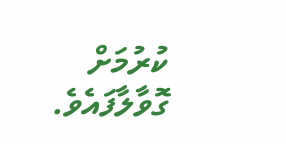ކުރުމަށް ގޮވާލާފައެވެ.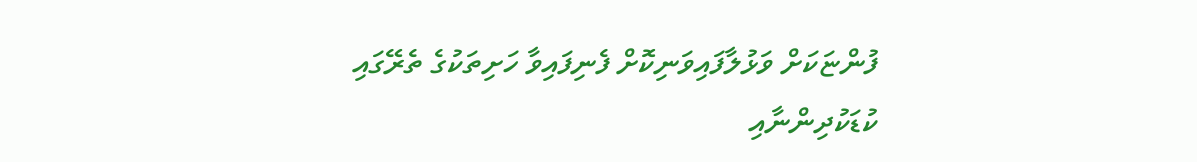ފުންޏަކަށް ވަޅުލާފައިވަނިކޮށް ފެނިފައިވާ ހަށިތަކުގެ ތެރޭގައި ކުޑަކުދިންނާއި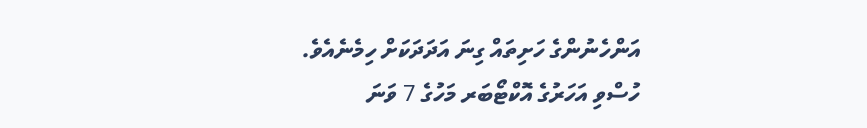އަންހެނުންގެ ހަށިތައް ގިނަ އަދަދަކަށް ހިމެނެއެވެ.
ހުސްވި އަހަރުގެ އޮކްޓޯބަރ މަހުގެ 7 ވަނަ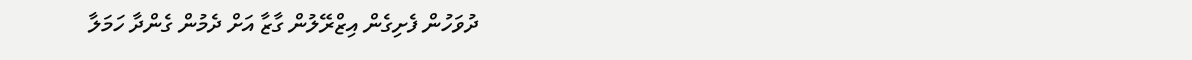ދުވަހުން ފެށިގެން އިޒްރޭލުން ގާޒާ އަށް ދެމުން ގެންދާ ހަމަލާ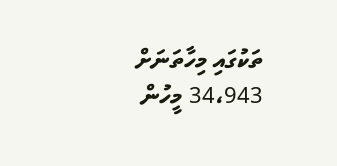ތަކުގައި މިހާތަނަށް 34،943 މީހުން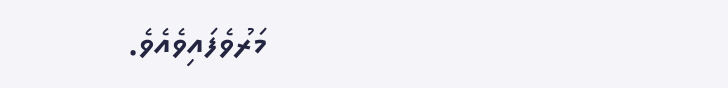މަރުވެފައިވެއެވެ.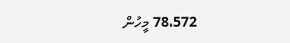78،572 މީހުން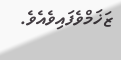ޒަޚަމްވެފައިވެއެވެ.